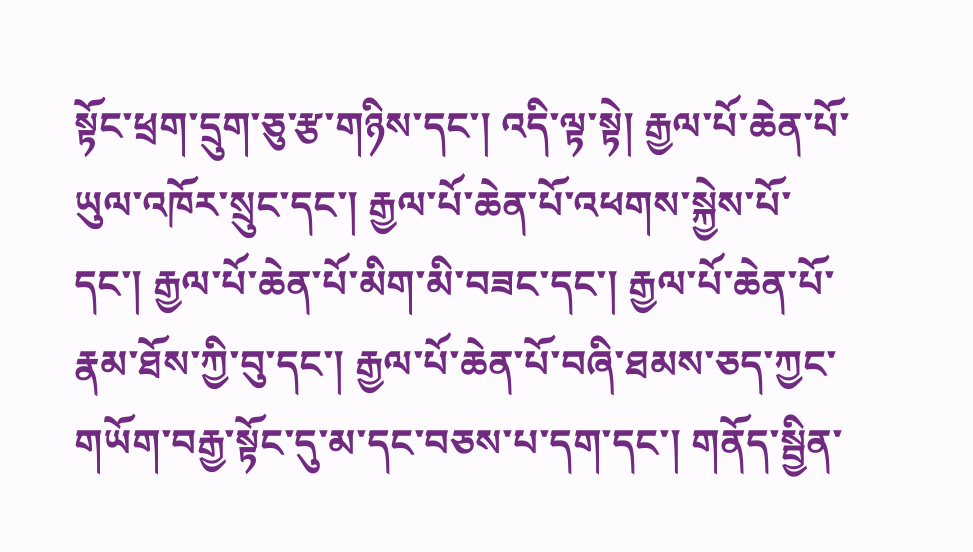སྟོང་ཕྲག་དྲུག་ཅུ་རྩ་གཉིས་དང་། འདི་ལྟ་སྟེ། རྒྱལ་པོ་ཆེན་པོ་ཡུལ་འཁོར་སྲུང་དང་། རྒྱལ་པོ་ཆེན་པོ་འཕགས་སྐྱེས་པོ་དང་། རྒྱལ་པོ་ཆེན་པོ་མིག་མི་བཟང་དང་། རྒྱལ་པོ་ཆེན་པོ་རྣམ་ཐོས་ཀྱི་བུ་དང་། རྒྱལ་པོ་ཆེན་པོ་བཞི་ཐམས་ཅད་ཀྱང་གཡོག་བརྒྱ་སྟོང་དུ་མ་དང་བཅས་པ་དག་དང་། གནོད་སྦྱིན་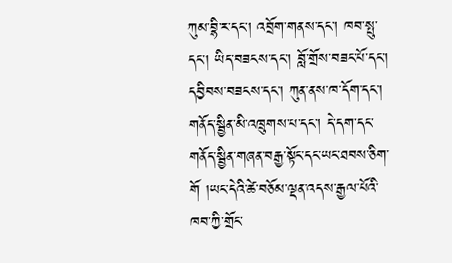ཀུམ་བྷི་ར་དང་། འབྲོག་གནས་དང་། ཁབ་སྤུ་དང་། ཡིད་བཟངས་དང་། བློ་གྲོས་བཟང་པོ་དང་། དབྱིབས་བཟངས་དང་། ཀུན་ནས་ཁ་དོག་དང་། གནོད་སྦྱིན་མི་འཁྲུགས་པ་དང་། དེ་དག་དང་གནོད་སྦྱིན་གཞན་བརྒྱ་སྟོང་དང་ཡང་ཐབས་ཅིག་གོ །ཡང་དེའི་ཚེ་བཅོམ་ལྡན་འདས་རྒྱལ་པོའི་ཁབ་ཀྱི་གྲོང་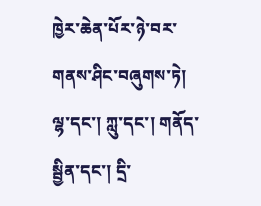ཁྱེར་ཆེན་པོར་ཉེ་བར་གནས་ཤིང་བཞུགས་ཏེ། ལྷ་དང་། ཀླུ་དང་། གནོད་སྦྱིན་དང་། དྲི་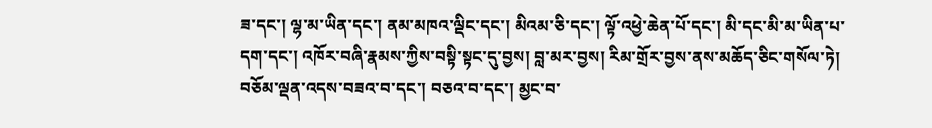ཟ་དང་། ལྷ་མ་ཡིན་དང་། ནམ་མཁའ་ལྡིང་དང་། མིའམ་ཅི་དང་། ལྟོ་འཕྱེ་ཆེན་པོ་དང་། མི་དང་མི་མ་ཡིན་པ་དག་དང་། འཁོར་བཞི་རྣམས་ཀྱིས་བསྟི་སྟང་དུ་བྱས། བླ་མར་བྱས། རིམ་གྲོར་བྱས་ནས་མཆོད་ཅིང་གསོལ་ཏེ། བཅོམ་ལྡན་འདས་བཟའ་བ་དང་། བཅའ་བ་དང་། མྱང་བ་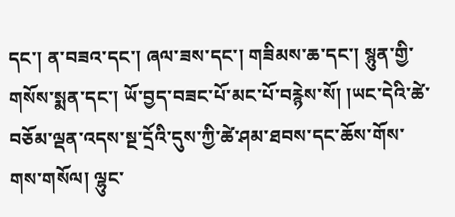དང་། ན་བཟའ་དང་། ཞལ་ཟས་དང་། གཟིམས་ཆ་དང་། སྙུན་གྱི་གསོས་སྨན་དང་། ཡོ་བྱད་བཟང་པོ་མང་པོ་བརྙེས་སོ། །ཡང་དེའི་ཚེ་བཅོམ་ལྡན་འདས་སྔ་དྲོའི་དུས་ཀྱི་ཚེ་ཤམ་ཐབས་དང་ཆོས་གོས་གས་གསོལ། ལྷུང་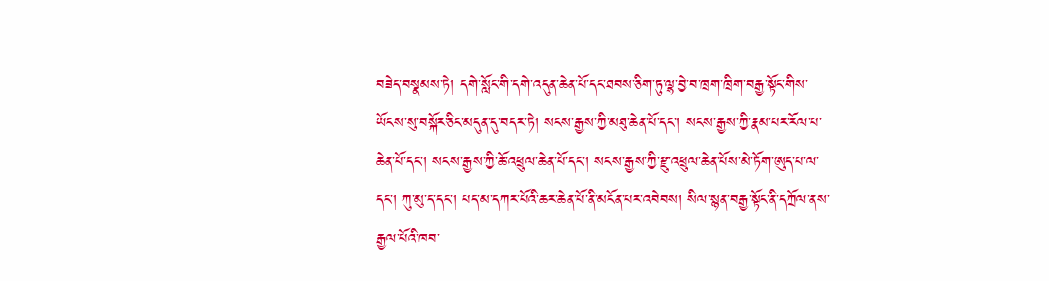བཟེད་བསྣམས་ཏེ། དགེ་སློང་གི་དགེ་འདུན་ཆེན་པོ་དང་ཐབས་ཅིག་ཏུ་ལྷ་བྱེ་བ་ཁྲག་ཁྲིག་བརྒྱ་སྟོང་གིས་ཡོངས་སུ་བསྐོར་ཅིང་མདུན་དུ་བདར་ཏེ། སངས་རྒྱས་ཀྱི་མཐུ་ཆེན་པོ་དང་། སངས་རྒྱས་ཀྱི་རྣམ་པར་རོལ་པ་ཆེན་པོ་དང་། སངས་རྒྱས་ཀྱི་ཆོ་འཕྲུལ་ཆེན་པོ་དང་། སངས་རྒྱས་ཀྱི་རྫུ་འཕྲུལ་ཆེན་པོས་མེ་ཏོག་ཨུད་པ་ལ་དང་། ཀུ་མུ་ད་དང་། པད་མ་དཀར་པོའི་ཆར་ཆེན་པོ་ནི་མངོན་པར་འབེབས། སིལ་སྙན་བརྒྱ་སྟོང་ནི་དཀྲོལ་ནས་རྒྱལ་པོའི་ཁབ་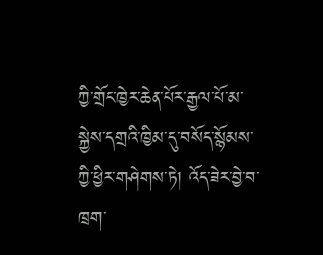ཀྱི་གྲོང་ཁྱེར་ཆེན་པོར་རྒྱལ་པོ་མ་སྐྱེས་དགྲའི་ཁྱིམ་དུ་བསོད་སྙོམས་ཀྱི་ཕྱིར་གཤེགས་ཏེ། འོད་ཟེར་བྱེ་བ་ཁྲག་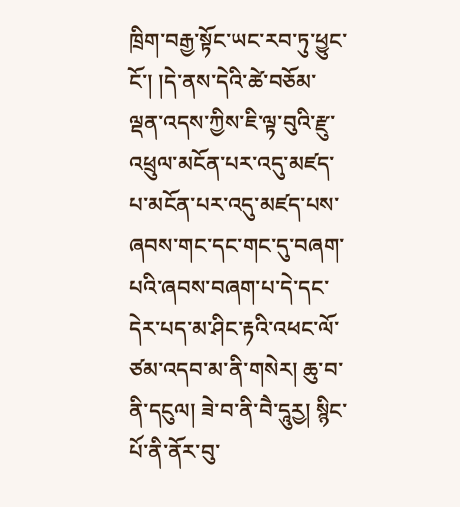ཁྲིག་བརྒྱ་སྟོང་ཡང་རབ་ཏུ་ཕྱུང་ངོ་། །དེ་ནས་དེའི་ཚེ་བཅོམ་ལྡན་འདས་ཀྱིས་ཇི་ལྟ་བུའི་རྫུ་འཕྲུལ་མངོན་པར་འདུ་མཛད་པ་མངོན་པར་འདུ་མཛད་པས་ཞབས་གང་དང་གང་དུ་བཞག་པའི་ཞབས་བཞག་པ་དེ་དང་དེར་པད་མ་ཤིང་རྟའི་འཕང་ལོ་ཙམ་འདབ་མ་ནི་གསེར། ཆུ་བ་ནི་དངུལ། ཟེ་བ་ནི་བཻ་དཱུརྱ། སྙིང་པོ་ནི་ནོར་བུ་